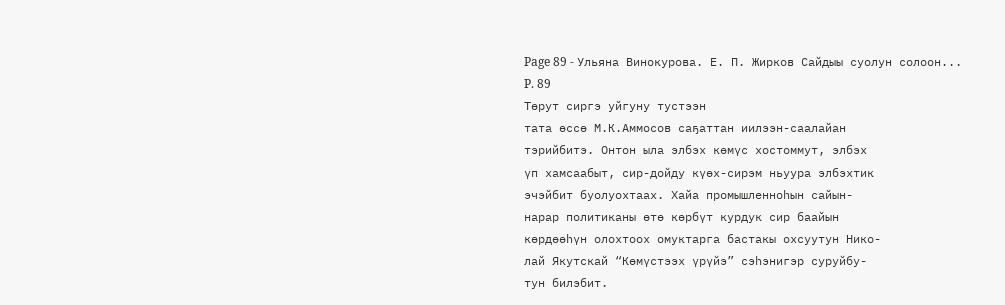Page 89 - Ульяна Винокурова. Е. П. Жирков Сайдыы суолун солоон...
P. 89
Төрут сиргэ уйгуну тустээн
тата өссө М.К.Аммосов саҕаттан иилээн-саалайан
тэрийбитэ. Онтон ыла элбэх көмүс хостоммут, элбэх
үп хамсаабыт, сир-дойду күөх-сирэм ньуура элбэхтик
эчэйбит буолуохтаах. Хайа промышленноһын сайын-
нарар политиканы өтө көрбүт курдук сир баайын
көрдөөһүн олохтоох омуктарга бастакы охсуутун Нико-
лай Якутскай “Көмүстээх үрүйэ” сэһэнигэр суруйбу-
тун билэбит.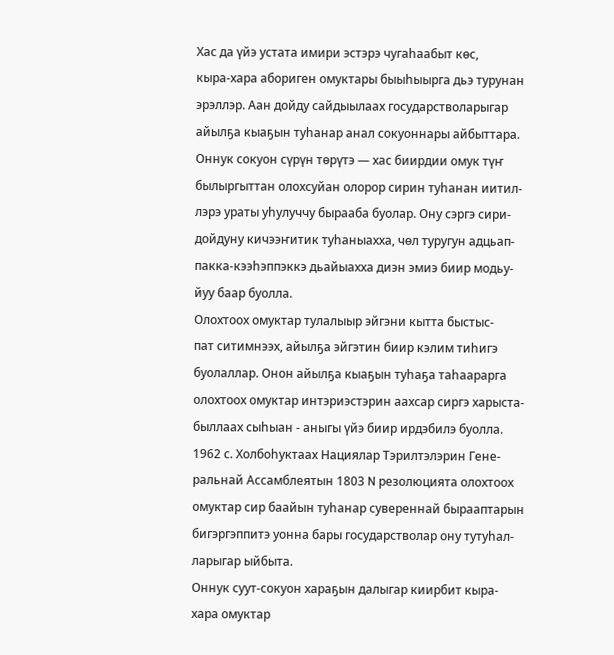Хас да үйэ устата имири эстэрэ чугаһаабыт көс,
кыра-хара абориген омуктары быыһыырга дьэ турунан
эрэллэр. Аан дойду сайдыылаах государстволарыгар
айылҕа кыаҕын туһанар анал сокуоннары айбыттара.
Оннук сокуон сүрүн төрүтэ — хас биирдии омук түҥ
былыргыттан олохсуйан олорор сирин туһанан иитил-
лэрэ ураты уһулуччу бырааба буолар. Ону сэргэ сири-
дойдуну кичээҥитик туһаныахха, чөл туругун адцьап-
пакка-кээһэппэккэ дьайыахха диэн эмиэ биир модьу-
йуу баар буолла.
Олохтоох омуктар тулалыыр эйгэни кытта быстыс-
пат ситимнээх, айылҕа эйгэтин биир кэлим тиһигэ
буолаллар. Онон айылҕа кыаҕын туһаҕа таһаарарга
олохтоох омуктар интэриэстэрин аахсар сиргэ харыста-
быллаах сыһыан - аныгы үйэ биир ирдэбилэ буолла.
1962 с. Холбоһуктаах Нациялар Тэрилтэлэрин Гене-
ральнай Ассамблеятын 1803 N резолюцията олохтоох
омуктар сир баайын туһанар сувереннай бырааптарын
бигэргэппитэ уонна бары государстволар ону тутуһал-
ларыгар ыйбыта.
Оннук суут-сокуон хараҕын далыгар киирбит кыра-
хара омуктар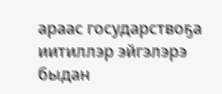араас государствоҕа иитиллэр эйгэлэрэ
быдан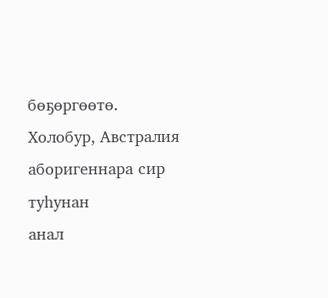бөҕөргөөтө.
Холобур, Австралия аборигеннара сир туһунан
анал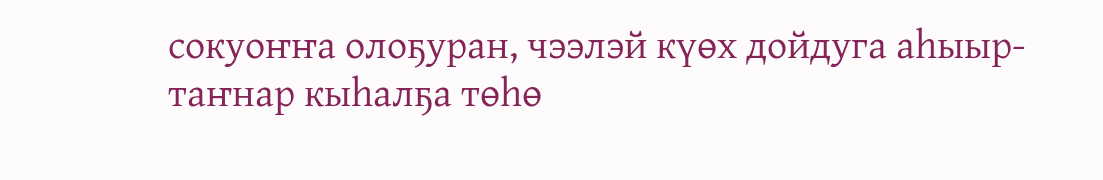сокуоҥҥа олоҕуран, чээлэй күөх дойдуга аһыыр-
таҥнар кыһалҕа төһө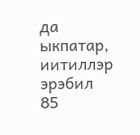да ыкпатар, иитиллэр эрэбил
85